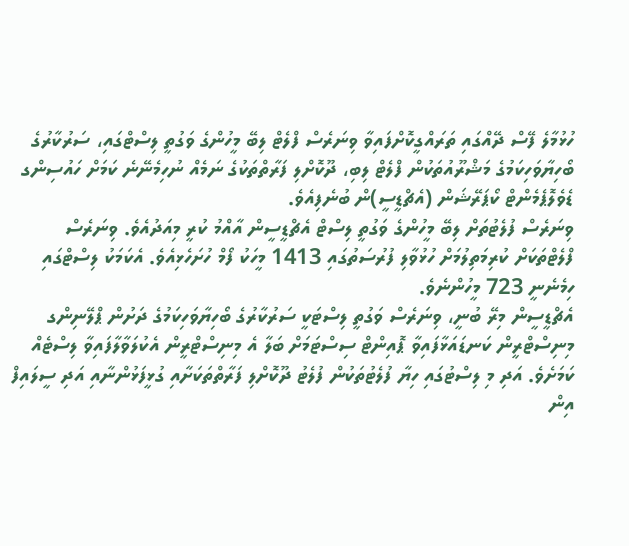ހުޅުމާލެ ފޭސް ދޭއްގައި ތަރައްގީކޮށްފައިވާ ވިނަރެސް ފްލެޓް ލިބޭ މީހުންގެ ވަގުތީ ލިސްޓްގައި، ސަރުކާރުގެ ބޯހިޔާވަހިކަމުގެ މަޝްރޫއުތަކުން ފްލެޓް ލިބި، ދޫކޮށްލި ފަރާތްތަކުގެ ނަމެއް ނުހިމެނޭނެ ކަމަށް ހައުސިންގ ޑެވެލޮޕެމެންޓް ކޯޕަރޭޝަން (އެޗްޑީސީ)ން ބުނެފިއެވެ.
ވިނަރެސް ފުލެޓުތަށް ލިބޭ މީހުންގެ ވަގުތީ ލިސްޓް އެޗްޑީސީން އާއްމު ކުރީ މިއަދުއެވެ. ވިނަރެސް ފްލެޓްތަކަށް ކުރިމަތިލުމަށް ހުޅުވާލި ފުރުސަތުގައި 1413 މީހަކު ފޯމް ހުށަހެޅިއެވެ. އެކަމަކު ލިސްޓްގައި ހިމެނެނީ 723 މީހުންނެވެ.
އެޗްޑީސީން މިރޭ ބުނީ، ވިނަރެސް ވަގުތީ ލިސްޓަކީ ސަރުކާރުގެ ބޯހިޔާވަހިކަމުގެ ދަށުން ޕްލޭނިންގ މިނިސްޓްރީން ކަނޑައަޅާފައިވާ ޕޮއިންޓް ސިސްޓަމަށް ބަލާ އެ މިނިސްޓްރީން އެކުލަވާލާފައިވާ ލިސްޓެއް ކަމަށެވެ. އަދި މި ލިސްޓުގައި ހިޔާ ފުލެޓުތަކުން ފުލެޓު ދޫކޮށްލި ފަރާތްތަކަށާއި ގުޅީފަޅުންނާއި އަދި ސީލައިފް އިން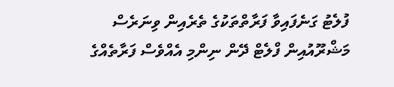ފުލެޓު ގަނެފައިވާ ފަރާތްތަކުގެ ތެރެއިން ވިނަރެސް މަޝްރޫއުއިން ފްލެޓް ދޭން ނިންމި އެއްވެސް ފަރާތެއްގެ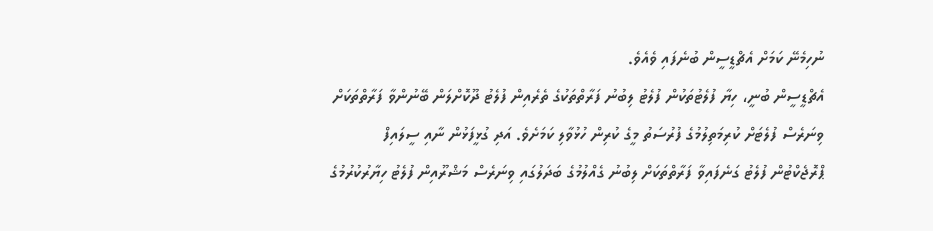ނުހިމެނޭ ކަމަށް އެޗްޑީސީން ބުނެފައި ވެއެވެ.
އެޗްޑީސީން ބުނީ، ހިޔާ ފުލެޓުތަކުން ފުލެޓު ލިބުނު ފަރާތްތަކުގެ ތެރެއިން ފުލެޓު ދޫކޮށްލަން ބޭނުންވާ ފަރާތްތަކަށް ވިނަރެސް ފުލެޓަށް ކުރިމަތިލުމުގެ ފުރުސަތު މީގެ ކުރިން ހުޅުވާލި ކަމަށެވެ. އަދި ގުޅީފަޅުން ނާއި ސީލައިފް ޕްރޮޖެކްޓުން ފުލެޓު ގަނެފައިވާ ފަރާތްތަކަށް ލިބުނު ގެއްލުމުގެ ބަދަލުގައި ވިނަރެސް މަޝްރޫއިން ފުލެޓު ހިޔާރުކުރުމުގެ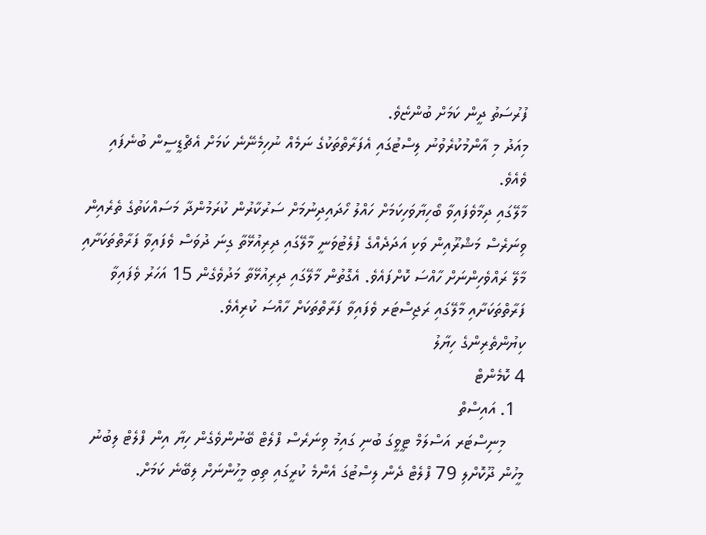ފުރުސަތު ދީން ކަމަށް ބުންޏެވެ.
މިއަދު މި އާންމުކުރެވުނު ލިސްޓުގައި އެފަރާތްތަކުގެ ނަމެއް ނުހިމެނޭނެ ކަމަށް އެޗްޑީސީން ބުނެފައި ވެއެވެ.
މާލޭގައި ދިމާވެފައިވާ ބޯހިޔާވަހިކަމަށް ހައްލު ހޯދައިދިނުމަށް ސަރުކާރުން ކުރަމުންދާ މަސައްކަތުގެ ތެރެއިން ވިނަރެސް މަޝްރޫއިން ވަކި އަދަދެއްގެ ފުލެޓުވަނީ މާލޭގައި ދިރިއުޅޭތާ ގިނަ ދުވަސް ވެފައިވާ ފަރާތްތަކަށާއި މާލޭ ރައްވެހިންނަށް ހާއްސަ ކޮށްފައެވެ. އެގޮތުން މާލޭގައި ދިރިއުޅޭތާ މަދުވެގެން 15 އަހަރު ވެފައިވާ ފަރާތްތަކަށާއި މާލޭގައި ރަޖިސްޓަރ ވެފައިވާ ފަރާތްތަކަށް ހާއްސަ ކުރިއެވެ.
ކިޔުންތެރިންގެ ހިޔާލު
4 ކޮމެންޓް
  1. އައިސްތް
    މިނިސްޓަރ އަސްލަމް ޓީވީގަ ބުނި ގައިމު ވިނަރެސް ފްލެޓް ބޭނުންވެގެން ހިޔާ އިން ފްލެޓް ލިބުނު މީހުން ދޫކޮށްލި 79 ފްލެޓް ދެން ލިސްޓުގަ އެންމެ ކުރީގައި ތިބި މީހުންނަށް ލިބޭނެ ކަމަށް.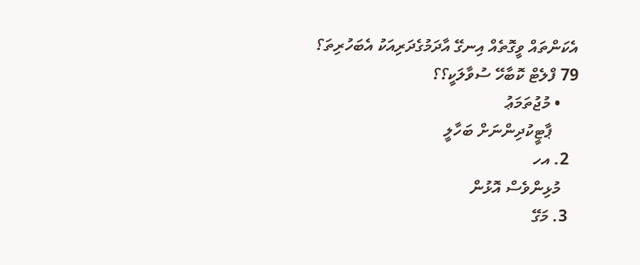އެކަންތައް ވީގޮތެއް އިނގޭ އާދަމުގެދަރިއަކު އެބަހުރިތަ؟ 79 ފްލެޓް ކޮބާހޭ ސުވާލަކީ؟؟
    • މުޖުތަމަޢު
      ޕާޓީކުދިންނަށް ބަހާލީ
  2. އހ
    މުޅިންވެސް އޮޅުން
  3. މަގޭ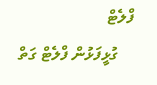ފްލެޓް
    ގުޅީފަޅުން ފްލެޓް ގަތް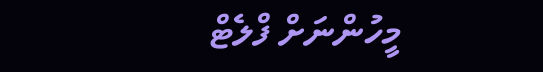މީހުންނަށް ފްލެޓް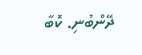ދޭންބުނި. ކޮބާ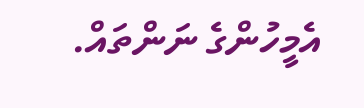އެމީހުންގެ ނަންތައް.